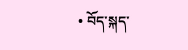• བོད་སྐད་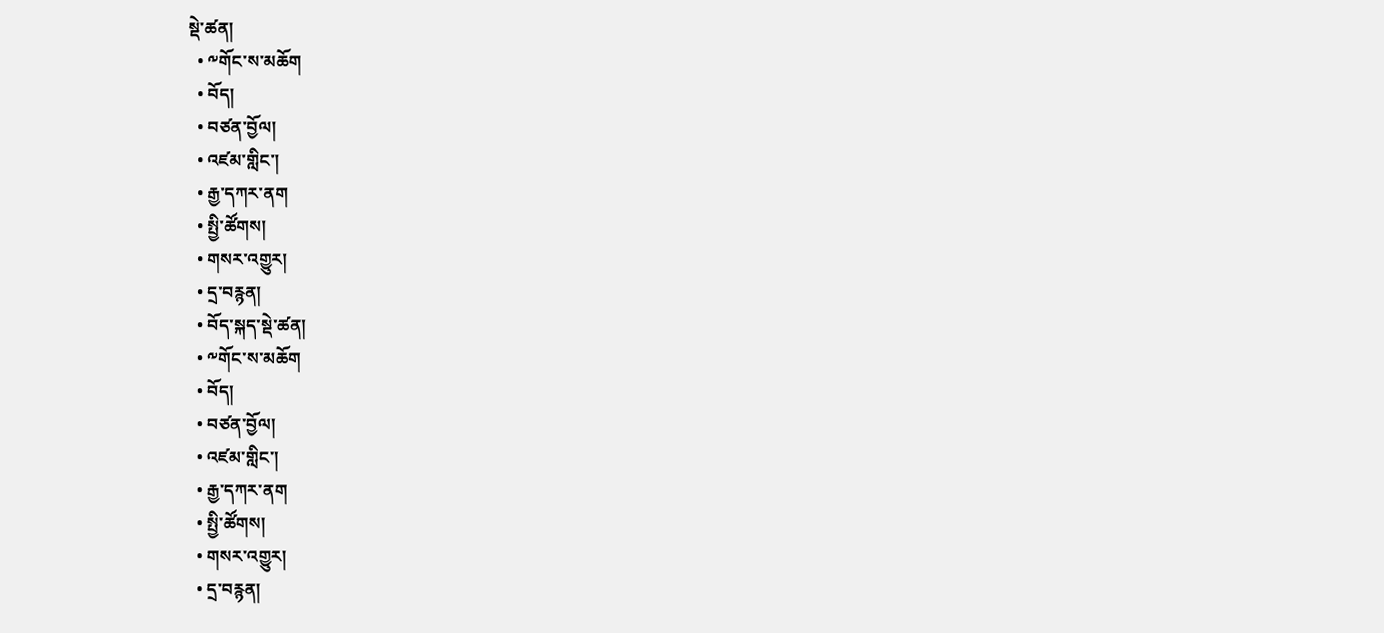སྡེ་ཚན།
  • ༸གོང་ས་མཆོག
  • བོད།
  • བཙན་བྱོལ།
  • འཛམ་གླིང་།
  • རྒྱ་དཀར་ནག
  • སྤྱི་ཚོགས།
  • གསར་འགྱུར།
  • དྲ་བརྙན།
  • བོད་སྐད་སྡེ་ཚན།
  • ༸གོང་ས་མཆོག
  • བོད།
  • བཙན་བྱོལ།
  • འཛམ་གླིང་།
  • རྒྱ་དཀར་ནག
  • སྤྱི་ཚོགས།
  • གསར་འགྱུར།
  • དྲ་བརྙན།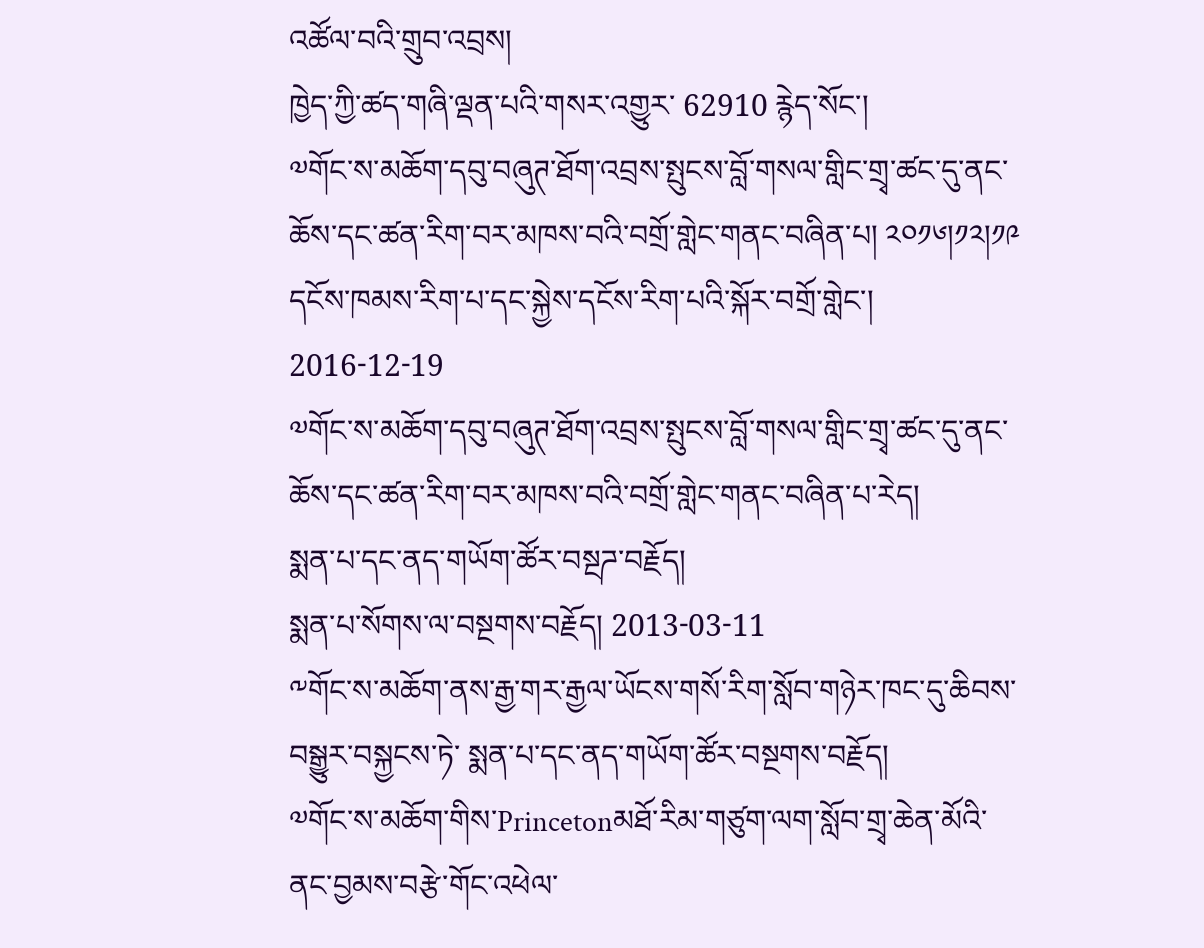འཚོལ་བའི་གྲུབ་འབྲས།
ཁྱེད་ཀྱི་ཚད་གཞི་ལྡན་པའི་གསར་འགྱུར་ 62910 རྙེད་སོང་།
༧གོང་ས་མཆོག་དབུ་བཞུཊ་ཐོག་འབྲས་སྤུངས་བློ་གསལ་གླིང་གྲྭ་ཚང་དུ་ནང་ཆོས་དང་ཚན་རིག་བར་མཁས་བའི་བགྲོ་གླེང་གནང་བཞིན་པ། ༢༠༡༦།༡༢།༡༩
དངོས་ཁམས་རིག་པ་དང་སྐྱེས་དངོས་རིག་པའི་སྐོར་བགྲོ་གླེང་། 2016-12-19
༧གོང་ས་མཆོག་དབུ་བཞུཊ་ཐོག་འབྲས་སྤུངས་བློ་གསལ་གླིང་གྲྭ་ཚང་དུ་ནང་ཆོས་དང་ཚན་རིག་བར་མཁས་བའི་བགྲོ་གླེང་གནང་བཞིན་པ་རེད།
སྨན་པ་དང་ནད་གཡོག་ཚོར་བསྔཌ་བརྗོད།
སྨན་པ་སོགས་ལ་བསྔགས་བརྗོད། 2013-03-11
༸གོང་ས་མཆོག་ནས་རྒྱ་གར་རྒྱལ་ཡོངས་གསོ་རིག་སློབ་གཉེར་ཁང་དུ་ཆིབས་བསྒྱུར་བསྐྱངས་ཏེ་ སྨན་པ་དང་ནད་གཡོག་ཚོར་བསྔགས་བརྗོད།
༧གོང་ས་མཆོག་གིས་Princetonམཐོ་རིམ་གཙུག་ལག་སློབ་གྲྭ་ཆེན་མོའི་ནང་བྱམས་བརྩེ་གོང་འཕེལ་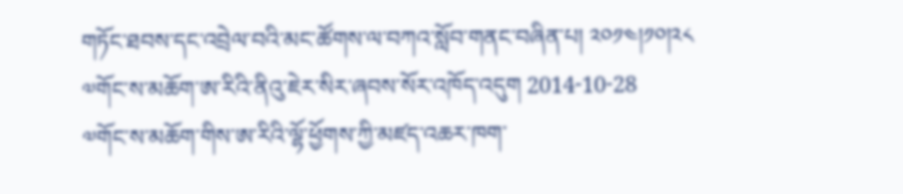གཏོང་ཐབས་དང་འབྲེལ་བའི་མང་ཚོགས་ལ་བཀའ་སློབ་གནང་བཞིན་པ། ༢༠༡༤།༡༠།༢༨
༧གོང་ས་མཆོག་ཨ་རིའི་ནིའུ་ཇེར་སིར་ཞབས་སོར་འཁོད་འདུག 2014-10-28
༧གོང་ས་མཆོག་གིས་ཨ་རིའི་ལྷོ་ཕྱོགས་ཀྱི་མཛད་འཆར་ཁག་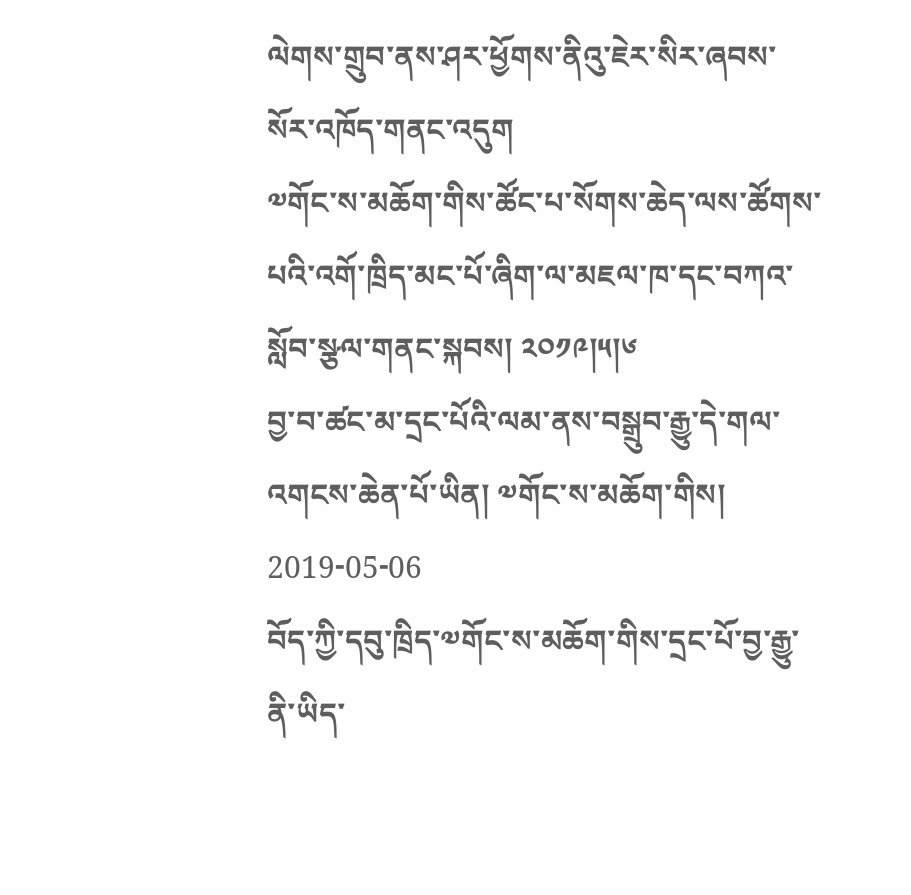ལེགས་གྲུབ་ནས་ཤར་ཕྱོགས་ནིའུ་ཇེར་སིར་ཞབས་སོར་འཁོད་གནང་འདུག
༧གོང་ས་མཆོག་གིས་ཚོང་པ་སོགས་ཆེད་ལས་ཚོགས་པའི་འགོ་ཁྲིད་མང་པོ་ཞིག་ལ་མཇལ་ཁ་དང་བཀའ་སློབ་སྩལ་གནང་སྐབས། ༢༠༡༩།༥།༦
བྱ་བ་ཚང་མ་དྲང་པོའི་ལམ་ནས་བསྒྲུབ་རྒྱུ་དེ་གལ་འགངས་ཆེན་པོ་ཡིན། ༧གོང་ས་མཆོག་གིས། 2019-05-06
བོད་ཀྱི་དབུ་ཁྲིད་༧གོང་ས་མཆོག་གིས་དྲང་པོ་བྱ་རྒྱུ་ནི་ཡིད་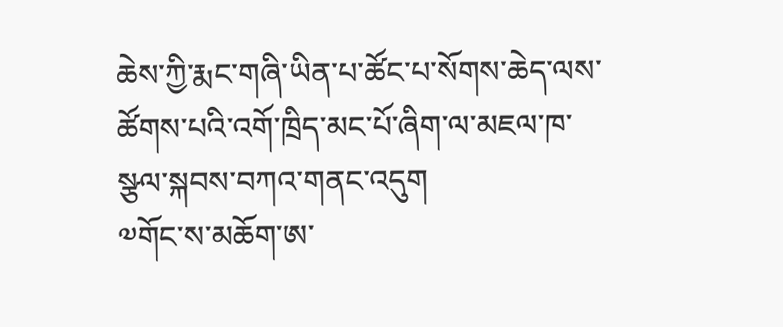ཆེས་ཀྱི་རྨང་གཞི་ཡིན་པ་ཚོང་པ་སོགས་ཆེད་ལས་ཚོགས་པའི་འགོ་ཁྲིད་མང་པོ་ཞིག་ལ་མཇལ་ཁ་སྩལ་སྐབས་བཀའ་གནང་འདུག
༧གོང་ས་མཆོག་ཨ་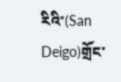རིའི་(San Deigo)གྲོང་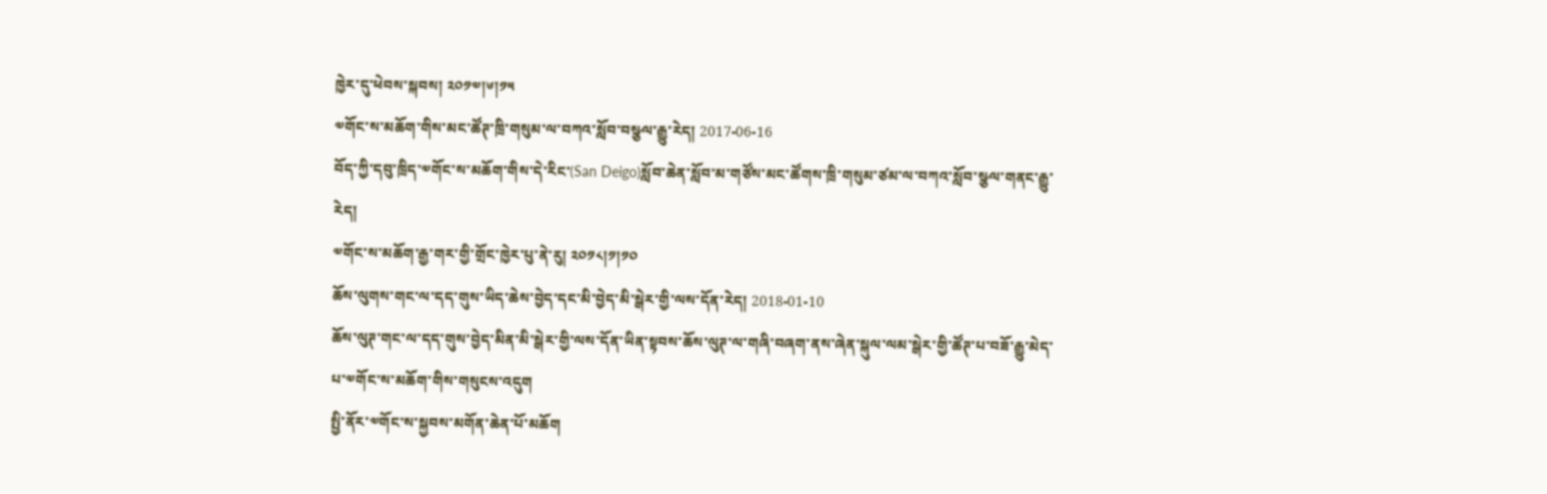ཁྱེར་དུ་ཕེབས་སྐབས། ༢༠༡༧།༦།༡༥
༧གོང་ས་མཆོག་གིས་མང་ཚོཊ་ཁྲི་གསུམ་ལ་བཀའ་སློབ་བསྩལ་རྒྱུ་རེད། 2017-06-16
བོད་ཀྱི་དབུ་ཁྲིད་༧གོང་ས་མཆོག་གིས་དེ་རིང་(San Deigo)སློབ་ཆེན་སློབ་མ་གཙོས་མང་ཚོགས་ཁྲི་གསུམ་ཙམ་ལ་བཀའ་སློབ་སྩལ་གནང་རྒྱུ་རེད།
༧གོང་ས་མཆོག་རྒྱ་གར་གྱི་གྲོང་ཁྱེར་པུ་ནེ་རུ། ༢༠༡༨།༡།༡༠
ཆོས་ལུགས་གང་ལ་དད་གུས་ཡིད་ཆེས་བྱེད་དང་མི་བྱེད་མི་སྒེར་གྱི་ལས་དོན་རེད། 2018-01-10
ཆོས་ལུཊ་གང་ལ་དད་གུས་བྱེད་མིན་མི་སྒེར་གྱི་ལས་དོན་ཡིན་སྟབས་ཆོས་ལུཊ་ལ་གཞི་བཞག་ནས་ཞེན་སྐུལ་ལམ་སྒེར་གྱི་ཚོཊ་པ་བཟོ་རྒྱུ་མེད་པ་༧གོང་ས་མཆོག་གིས་གསུངས་འདུག
སྤྱི་ནོར་༧གོང་ས་སྐྱབས་མགོན་ཆེན་པོ་མཆོག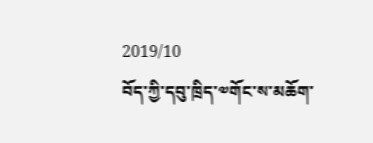2019/10
བོད་ཀྱི་དབུ་ཁྲིད་༧གོང་ས་མཆོག་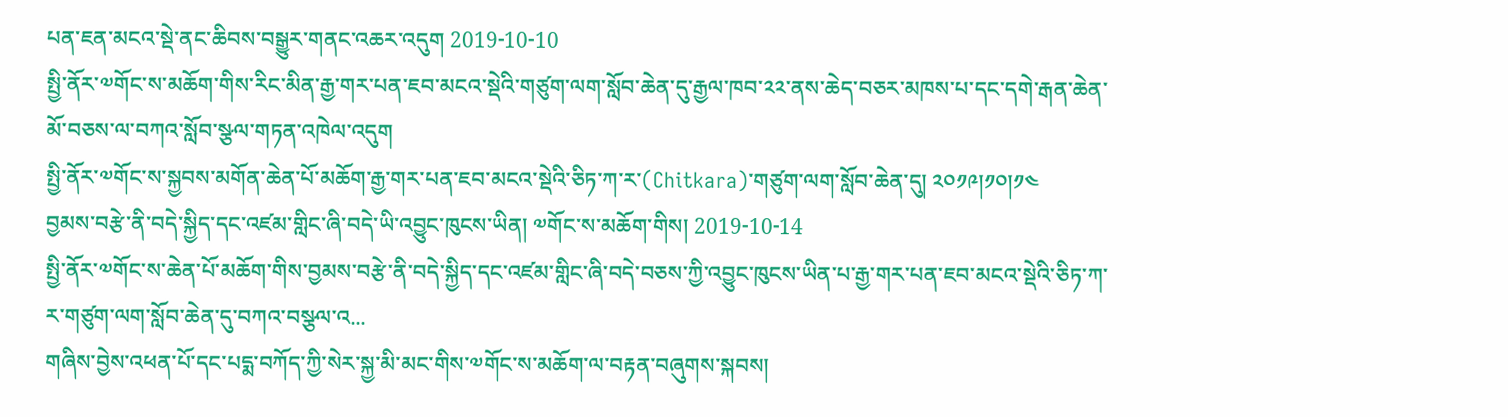པན་ཇན་མངའ་སྡེ་ནང་ཆིབས་བསྒྱུར་གནང་འཆར་འདུག 2019-10-10
སྤྱི་ནོར་༧གོང་ས་མཆོག་གིས་རིང་མིན་རྒྱ་གར་པན་ཇབ་མངའ་སྡེའི་གཙུག་ལག་སློབ་ཆེན་དུ་རྒྱལ་ཁབ་༢༢་ནས་ཆེད་བཅར་མཁས་པ་དང་དགེ་རྒན་ཆེན་མོ་བཅས་ལ་བཀའ་སློབ་སྩལ་གཏན་འཁེལ་འདུག
སྤྱི་ནོར་༧གོང་ས་སྐྱབས་མགོན་ཆེན་པོ་མཆོག་རྒྱ་གར་པན་ཇབ་མངའ་སྡེའི་ཅིཏ་ཀ་ར་(Chitkara)་གཙུག་ལག་སློབ་ཆེན་དུ། ༢༠༡༩།༡༠།༡༤
བྱམས་བརྩེ་ནི་བདེ་སྐྱིད་དང་འཛམ་གླིང་ཞི་བདེ་ཡི་འབྱུང་ཁུངས་ཡིན། ༧གོང་ས་མཆོག་གིས། 2019-10-14
སྤྱི་ནོར་༧གོང་ས་ཆེན་པོ་མཆོག་གིས་བྱམས་བརྩེ་ནི་བདེ་སྐྱིད་དང་འཛམ་གླིང་ཞི་བདེ་བཅས་ཀྱི་འབྱུང་ཁུངས་ཡིན་པ་རྒྱ་གར་པན་ཇབ་མངའ་སྡེའི་ཅིཏ་ཀ་ར་གཙུག་ལག་སློབ་ཆེན་དུ་བཀའ་བསྩལ་འ...
གཞིས་བྱེས་འཕན་པོ་དང་པདྨ་བཀོད་ཀྱི་སེར་སྐྱ་མི་མང་གིས་༧གོང་ས་མཆོག་ལ་བརྟན་བཞུགས་སྐབས།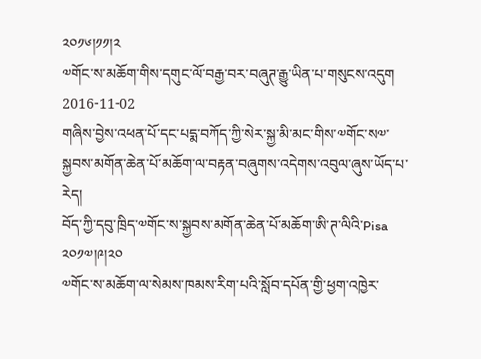༢༠༡༦།༡༡།༢
༧གོང་ས་མཆོག་གིས་དགུང་ལོ་བརྒྱ་བར་བཞུཊ་རྒྱུ་ཡིན་པ་གསུངས་འདུག 2016-11-02
གཞིས་བྱེས་འཕན་པོ་དང་པདྨ་བཀོད་ཀྱི་སེར་སྐྱ་མི་མང་གིས་༧གོང་ས༧་སྐྱབས་མགོན་ཆེན་པོ་མཆོག་ལ་བརྟན་བཞུགས་འདེགས་འབུལ་ཞུས་ཡོད་པ་རེད།
བོད་ཀྱི་དབུ་ཁྲིད་༧གོང་ས་སྐྱབས་མགོན་ཆེན་པོ་མཆོག་ཨི་ཊ་ལིའི་Pisa ༢༠༡༧།༩།༢༠
༧གོང་ས་མཆོག་ལ་སེམས་ཁམས་རིག་པའི་སློབ་དཔོན་གྱི་ཕྱག་འཁྱེར་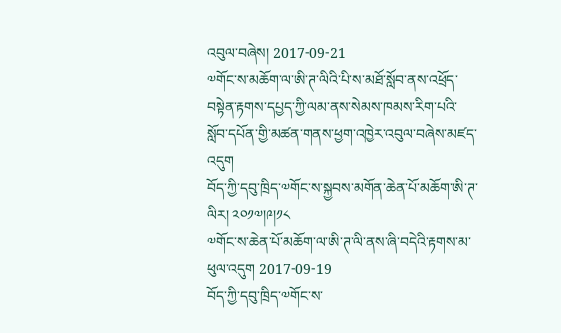འབུལ་བཞེས། 2017-09-21
༧གོང་ས་མཆོག་ལ་ཨི་ཊ་ལིའི་པི་ས་མཐོ་སློབ་ནས་འཕྲོད་བསྟེན་རྟགས་དཔྱད་ཀྱི་ལམ་ནས་སེམས་ཁམས་རིག་པའི་སློབ་དཔོན་གྱི་མཚན་གནས་ཕྱག་འཁྱེར་འབུལ་བཞེས་མཛད་འདུག
བོད་ཀྱི་དབུ་ཁྲིད་༧གོང་ས་སྐྱབས་མགོན་ཆེན་པོ་མཆོག་ཨི་ཊ་ལིར། ༢༠༡༧།༩།༡༨
༧གོང་ས་ཆེན་པོ་མཆོག་ལ་ཨི་ཊ་ལི་ནས་ཞི་བདེའི་རྟགས་མ་ཕུལ་འདུག 2017-09-19
བོད་ཀྱི་དབུ་ཁྲིད་༧གོང་ས་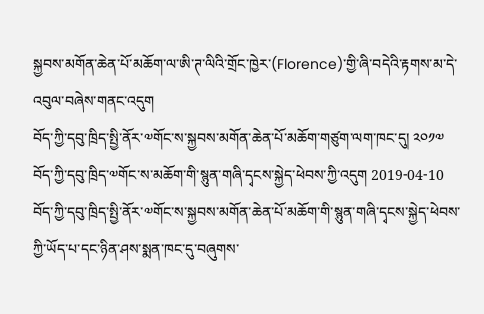སྐྱབས་མགོན་ཆེན་པོ་མཆོག་ལ་ཨི་ཊ་ལིའི་གྲོང་ཁྱེར་(Florence)་གྱི་ཞི་བདེའི་རྟགས་མ་དེ་འབུལ་བཞེས་གནང་འདུག
བོད་ཀྱི་དབུ་ཁྲིད་སྤྱི་ནོར་༧གོང་ས་སྐྱབས་མགོན་ཆེན་པོ་མཆོག་གཙུག་ལག་ཁང་དུ། ༢༠༡༧
བོད་ཀྱི་དབུ་ཁྲིད་༧གོང་ས་མཆོག་གི་སྙུན་གཞི་དྭངས་སྐྱེད་ཕེབས་ཀྱི་འདུག 2019-04-10
བོད་ཀྱི་དབུ་ཁྲིད་སྤྱི་ནོར་༧གོང་ས་སྐྱབས་མགོན་ཆེན་པོ་མཆོག་གི་སྙུན་གཞི་དྭངས་སྐྱེད་ཕེབས་ཀྱི་ཡོད་པ་དང་ཉིན་ཤས་སྨན་ཁང་དུ་བཞུགས་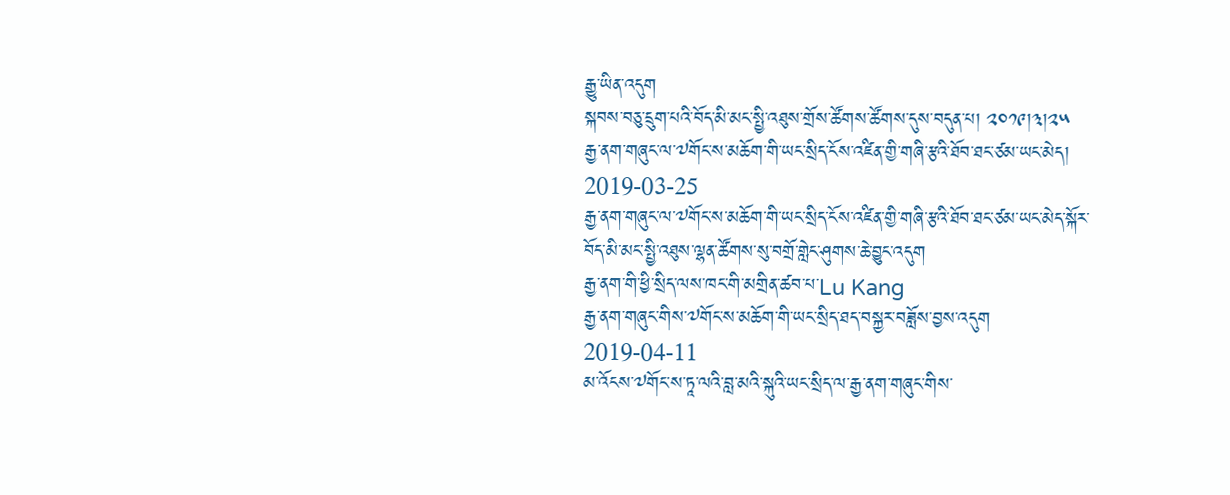རྒྱུ་ཡིན་འདུག
སྐབས་བཅུ་དྲུག་པའི་བོད་མི་མང་སྤྱི་འཐུས་གྲོས་ཚོགས་ཚོགས་དུས་བདུན་པ། ༢༠༡༩།༣།༢༥
རྒྱ་ནག་གཞུང་ལ་༧གོང་ས་མཆོག་གི་ཡང་སྲིད་ངོས་འཛིན་གྱི་གཞི་རྩའི་ཐོབ་ཐང་ཙམ་ཡང་མེད། 2019-03-25
རྒྱ་ནག་གཞུང་ལ་༧གོང་ས་མཆོག་གི་ཡང་སྲིད་ངོས་འཛིན་གྱི་གཞི་རྩའི་ཐོབ་ཐང་ཙམ་ཡང་མེད་སྐོར་བོད་མི་མང་སྤྱི་འཐུས་ལྷན་ཚོགས་སུ་བགྲོ་གླེང་ཤུགས་ཆེ་བྱུང་འདུག
རྒྱ་ནག་གི་ཕྱི་སྲིད་ལས་ཁང་གི་མགྲིན་ཚབ་པ་Lu Kang
རྒྱ་ནག་གཞུང་གིས་༧གོང་ས་མཆོག་གི་ཡང་སྲིད་ཐད་བསྐྱར་བཟློས་བྱས་འདུག 2019-04-11
མ་འོངས་༧གོང་ས་ཏཱ་ལའི་བླ་མའི་སྐུའི་ཡང་སྲིད་ལ་རྒྱ་ནག་གཞུང་གིས་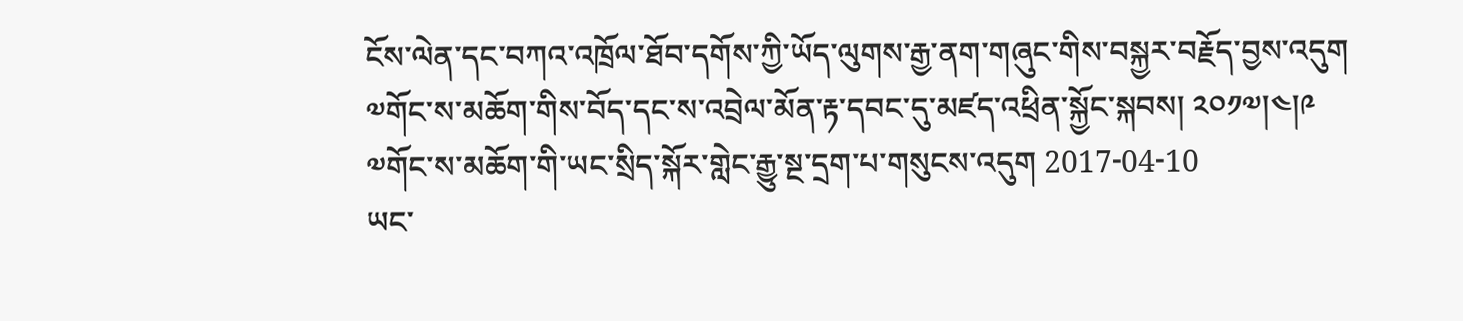ངོས་ལེན་དང་བཀའ་འཁྲོལ་ཐོབ་དགོས་ཀྱི་ཡོད་ལུགས་རྒྱ་ནག་གཞུང་གིས་བསྐྱར་བརྗོད་བྱས་འདུག
༧གོང་ས་མཆོག་གིས་བོད་དང་ས་འབྲེལ་མོན་རྟ་དབང་དུ་མཛད་འཕྲིན་སྐྱོང་སྐབས། ༢༠༡༧།༤།༩
༧གོང་ས་མཆོག་གི་ཡང་སྲིད་སྐོར་གླེང་རྒྱུ་སྔ་དྲག་པ་གསུངས་འདུག 2017-04-10
ཡང་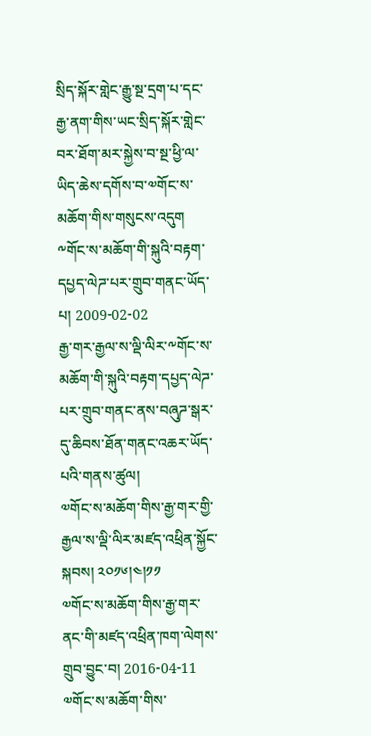སྲིད་སྐོར་གླེང་རྒྱུ་སྔ་དྲག་པ་དང་རྒྱ་ནག་གིས་ཡང་སྲིད་སྐོར་གླེང་བར་ཐོག་མར་སྐྱེས་བ་སྔ་ཕྱི་ལ་ཡིད་ཆེས་དགོས་བ་༧གོང་ས་མཆོག་གིས་གསུངས་འདུག
༸གོང་ས་མཆོག་གི་སྐུའི་བརྟག་དཔྱད་ལེཌ་པར་གྲུབ་གནང་ཡོད་པ། 2009-02-02
རྒྱ་གར་རྒྱལ་ས་ལྡི་ལིར་༸གོང་ས་མཆོག་གི་སྐུའི་བརྟག་དཔྱད་ལེཌ་པར་གྲུབ་གནང་ནས་བཞུཌ་སྒར་དུ་ཆིབས་ཐོན་གནང་འཆར་ཡོད་པའི་གནས་ཚུལ།
༧གོང་ས་མཆོག་གིས་རྒྱ་གར་གྱི་རྒྱལ་ས་ལྡི་ལིར་མཛད་འཕྲིན་སྐྱོང་སྐབས། ༢༠༡༦།༤།༡༡
༧གོང་ས་མཆོག་གིས་རྒྱ་གར་ནང་གི་མཛད་འཕྲིན་ཁག་ལེགས་གྲུབ་བྱུང་བ། 2016-04-11
༧གོང་ས་མཆོག་གིས་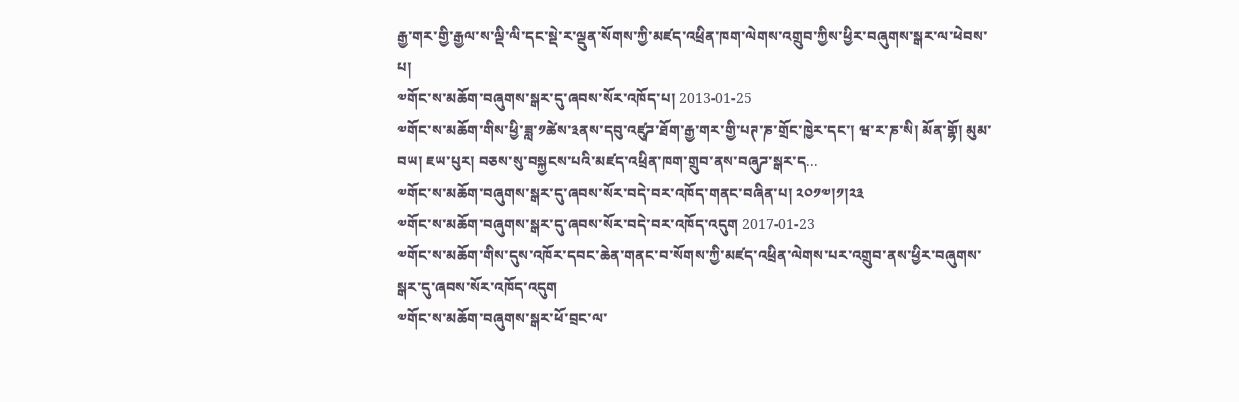རྒྱ་གར་གྱི་རྒྱལ་ས་ལྡི་ལི་དང་སྡེ་ར་ལྡུན་སོགས་ཀྱི་མཛད་འཕྲིན་ཁག་ལེགས་འགྲུབ་ཀྱིས་ཕྱིར་བཞུགས་སྒར་ལ་ཕེབས་པ།
༧གོང་ས་མཆོག་བཞུགས་སྒར་དུ་ཞབས་སོར་འཁོད་པ། 2013-01-25
༧གོང་ས་མཆོག་གིས་ཕྱི་ཟླ་༡ཚེས་༣ནས་དབུ་འཛུཌ་ཐོག་རྒྱ་གར་གྱི་པཊ་ཎ་གྲོང་ཁྱེར་དང་། ཝ་ར་ཎ་སི། མོན་གྷོ། མུམ་བཡ། ཇཡ་པུར། བཅས་སུ་བསྐྱངས་པའི་མཛད་འཕྲིན་ཁག་གྲུབ་ནས་བཞུཌ་སྒར་ད...
༧གོང་ས་མཆོག་བཞུགས་སྒར་དུ་ཞབས་སོར་བདེ་བར་འཁོད་གནང་བཞིན་པ། ༢༠༡༧།༡།༢༣
༧གོང་ས་མཆོག་བཞུགས་སྒར་དུ་ཞབས་སོར་བདེ་བར་འཁོད་འདུག 2017-01-23
༧གོང་ས་མཆོག་གིས་དུས་འཁོར་དབང་ཆེན་གནང་བ་སོགས་ཀྱི་མཛད་འཕྲིན་ལེགས་པར་འགྲུབ་ནས་ཕྱིར་བཞུགས་སྒར་དུ་ཞབས་སོར་འཁོད་འདུག
༧གོང་ས་མཆོག་བཞུགས་སྒར་ཕོ་བྲང་ལ་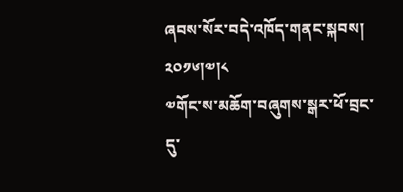ཞབས་སོར་བདེ་འཁོད་གནང་སྐབས། ༢༠༡༦།༧།༨
༧གོང་ས་མཆོག་བཞུགས་སྒར་ཕོ་བྲང་དུ་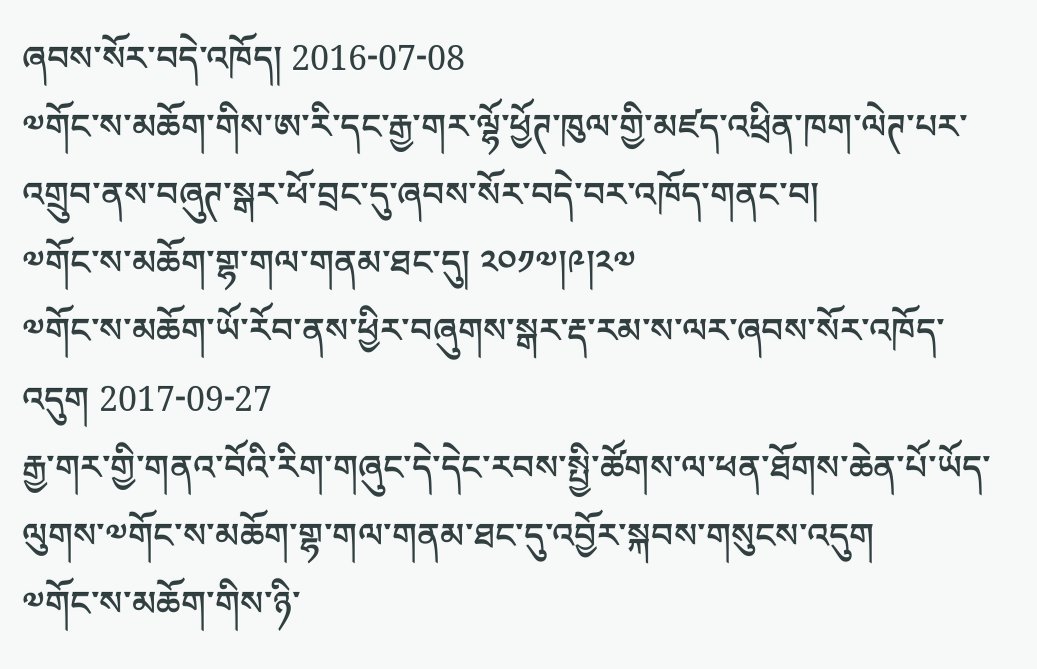ཞབས་སོར་བདེ་འཁོད། 2016-07-08
༧གོང་ས་མཆོག་གིས་ཨ་རི་དང་རྒྱ་གར་ལྷོ་ཕྱོཊ་ཁུལ་གྱི་མཛད་འཕྲིན་ཁག་ལེཊ་པར་འགྲུབ་ནས་བཞུཊ་སྒར་ཕོ་བྲང་དུ་ཞབས་སོར་བདེ་བར་འཁོད་གནང་བ།
༧གོང་ས་མཆོག་གྷ་གལ་གནམ་ཐང་དུ། ༢༠༡༧།༩།༢༧
༧གོང་ས་མཆོག་ཡོ་རོབ་ནས་ཕྱིར་བཞུགས་སྒར་རྡ་རམ་ས་ལར་ཞབས་སོར་འཁོད་འདུག 2017-09-27
རྒྱ་གར་གྱི་གནའ་བོའི་རིག་གཞུང་དེ་དེང་རབས་སྤྱི་ཚོགས་ལ་ཕན་ཐོགས་ཆེན་པོ་ཡོད་ལུགས་༧གོང་ས་མཆོག་གྷ་གལ་གནམ་ཐང་དུ་འབྱོར་སྐབས་གསུངས་འདུག
༧གོང་ས་མཆོག་གིས་ཉི་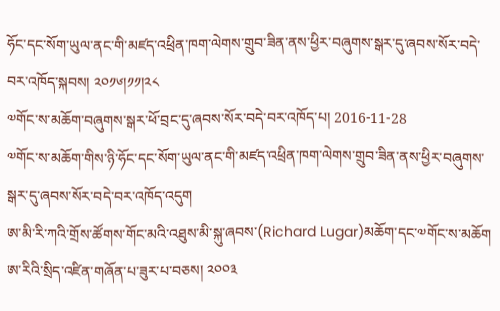ཧོང་དང་སོག་ཡུལ་ནང་གི་མཛད་འཕྲིན་ཁག་ལེགས་གྲུབ་ཟིན་ནས་ཕྱིར་བཞུགས་སྒར་དུ་ཞབས་སོར་བདེ་བར་འཁོད་སྐབས། ༢༠༡༦།༡༡།༢༨
༧གོང་ས་མཆོག་བཞུགས་སྒར་ཕོ་བྲང་དུ་ཞབས་སོར་བདེ་བར་འཁོད་པ། 2016-11-28
༧གོང་ས་མཆོག་གིས་ཉི་ཧོང་དང་སོག་ཡུལ་ནང་གི་མཛད་འཕྲིན་ཁག་ལེགས་གྲུབ་ཟིན་ནས་ཕྱིར་བཞུགས་སྒར་དུ་ཞབས་སོར་བདེ་བར་འཁོད་འདུག
ཨ་མི་རི་ཀའི་གྲོས་ཚོགས་གོང་མའི་འཐུས་མི་སྐུ་ཞབས་(Richard Lugar)མཆོག་དང་༧གོང་ས་མཆོག ཨ་རིའི་སྲིད་འཛིན་གཞོན་པ་ཟུར་པ་བཅས། ༢༠༠༣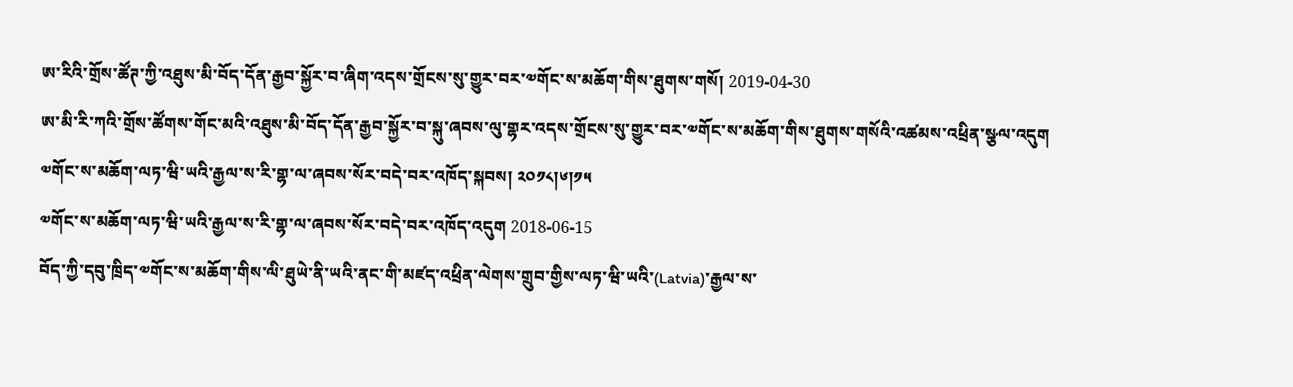ཨ་རིའི་གྲོས་ཚོཊ་ཀྱི་འཐུས་མི་བོད་དོན་རྒྱབ་སྐྱོར་བ་ཞིག་འདས་གྲོངས་སུ་གྱུར་བར་༧གོང་ས་མཆོག་གིས་ཐུགས་གསོ། 2019-04-30
ཨ་མི་རི་ཀའི་གྲོས་ཚོགས་གོང་མའི་འཐུས་མི་བོད་དོན་རྒྱབ་སྐྱོར་བ་སྐུ་ཞབས་ལུ་གྷར་འདས་གྲོངས་སུ་གྱུར་བར་༧གོང་ས་མཆོག་གིས་ཐུགས་གསོའི་འཚམས་འཕྲིན་སྩལ་འདུག
༧གོང་ས་མཆོག་ལཏ་ཝི་ཡའི་རྒྱལ་ས་རི་གྷ་ལ་ཞབས་སོར་བདེ་བར་འཁོད་སྐབས། ༢༠༡༨།༦།༡༥
༧གོང་ས་མཆོག་ལཏ་ཝི་ཡའི་རྒྱལ་ས་རི་གྷ་ལ་ཞབས་སོར་བདེ་བར་འཁོད་འདུག 2018-06-15
བོད་ཀྱི་དབུ་ཁྲིད་༧གོང་ས་མཆོག་གིས་ལི་ཐུཡེ་ནི་ཡའི་ནང་གི་མཛད་འཕྲིན་ལེགས་གྲུབ་གྱིས་ལཏ་ཝི་ཡའི་(Latvia)་རྒྱལ་ས་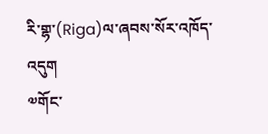རི་གྷ་(Riga)ལ་ཞབས་སོར་འཁོད་འདུག
༧གོང་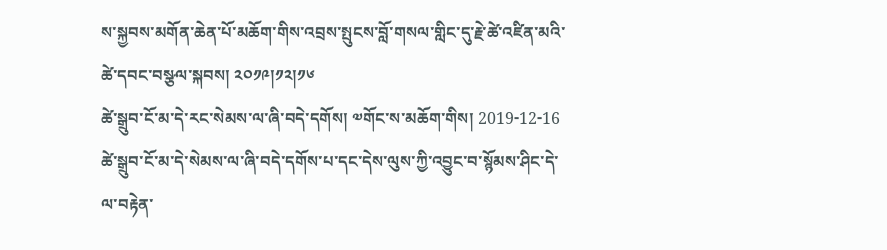ས་སྐྱབས་མགོན་ཆེན་པོ་མཆོག་གིས་འབྲས་སྤུངས་བློ་གསལ་གླིང་དུ་རྗེ་ཚེ་འཛིན་མའི་ཚེ་དབང་བསྩལ་སྐབས། ༢༠༡༩།༡༢།༡༦
ཚེ་སྒྲུབ་ངོ་མ་དེ་རང་སེམས་ལ་ཞི་བདེ་དགོས། ༧གོང་ས་མཆོག་གིས། 2019-12-16
ཚེ་སྒྲུབ་ངོ་མ་དེ་སེམས་ལ་ཞི་བདེ་དགོས་པ་དང་དེས་ལུས་ཀྱི་འབྱུང་བ་སྙོམས་ཤིང་དེ་ལ་བརྟེན་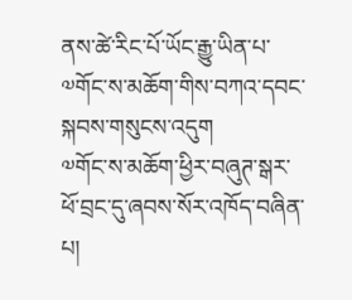ནས་ཚེ་རིང་པོ་ཡོང་རྒྱུ་ཡིན་པ་༧གོང་ས་མཆོག་གིས་བཀའ་དབང་སྐབས་གསུངས་འདུག
༧གོང་ས་མཆོག་ཕྱིར་བཞུཊ་སྒར་ཕོ་བྲང་དུ་ཞབས་སོར་འཁོད་བཞིན་པ།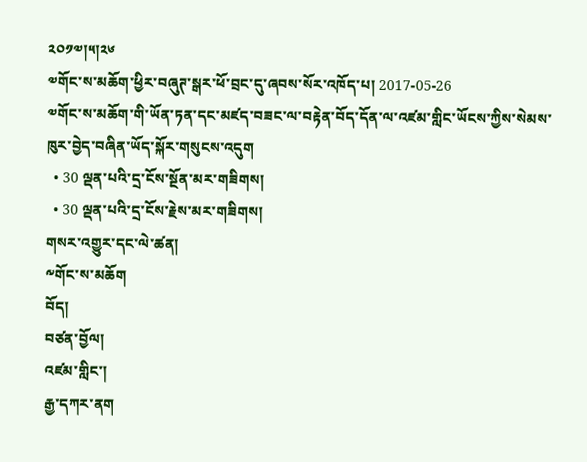༢༠༡༧།༥།༢༦
༧གོང་ས་མཆོག་ཕྱིར་བཞུཊ་སྒར་ཕོ་བྲང་དུ་ཞབས་སོར་འཁོད་པ། 2017-05-26
༧གོང་ས་མཆོག་གི་ཡོན་ཏན་དང་མཛད་བཟང་ལ་བརྟེན་བོད་དོན་ལ་འཛམ་གླིང་ཡོངས་ཀྱིས་སེམས་ཁུར་བྱེད་བཞིན་ཡོད་སྐོར་གསུངས་འདུག
  • 30 ལྡན་པའི་དྲ་ངོས་སྔོན་མར་གཟིགས།
  • 30 ལྡན་པའི་དྲ་ངོས་རྗེས་མར་གཟིགས།
གསར་འགྱུར་དང་ལེ་ཚན།
༸གོང་ས་མཆོག
བོད།
བཙན་བྱོལ།
འཛམ་གླིང་།
རྒྱ་དཀར་ནག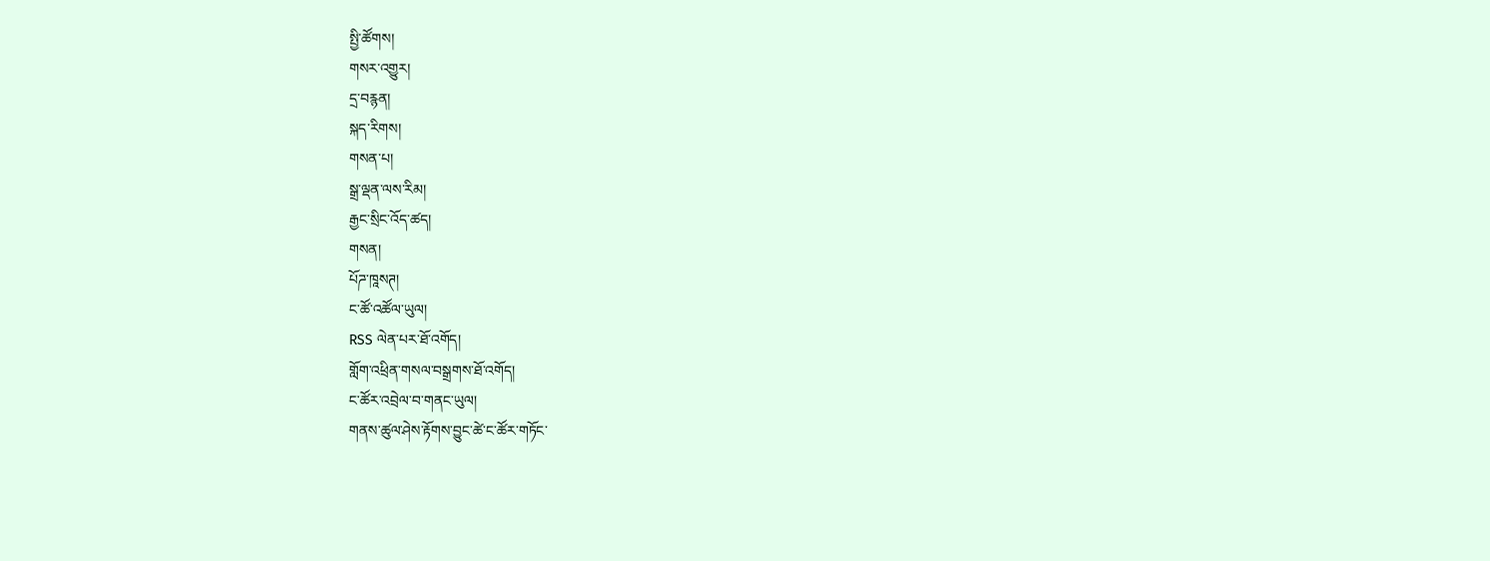སྤྱི་ཚོགས།
གསར་འགྱུར།
དྲ་བརྙན།
སྐད་རིགས།
གསན་པ།
སྒྲ་ལྡན་ལས་རིམ།
རྒྱང་སྲིང་འོད་ཚད།
གསན།
པོཌ་ཁཱསཊ།
ང་ཚོ་འཚོལ་ཡུལ།
RSS ལེན་པར་ཐོ་འགོད།
གློག་འཕྲིན་གསལ་བསྒྲགས་ཐོ་འགོད།
ང་ཚོར་འབྲེལ་བ་གནང་ཡུལ།
གནས་ཚུལ་ཤེས་རྟོགས་བྱུང་ཚེ་ང་ཚོར་གཏོང་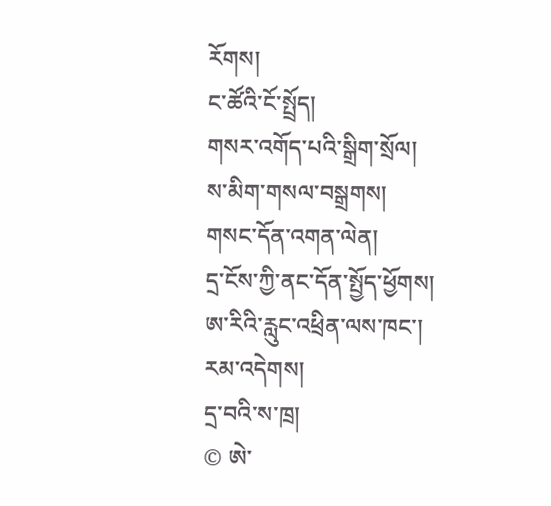རོགས།
ང་ཚོའི་ངོ་སྤྲོད།
གསར་འགོད་པའི་སྒྲིག་སྲོལ།
ས་མིག་གསལ་བསྒྲགས།
གསང་དོན་འགན་ལེན།
དྲ་ངོས་ཀྱི་ནང་དོན་སྤྱོད་ཕྱོགས།
ཨ་རིའི་རླུང་འཕྲིན་ལས་ཁང་།
རམ་འདེགས།
དྲ་བའི་ས་ཁྲ།
© ཨེ་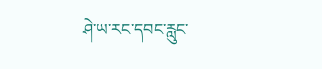ཤེ་ཡ་རང་དབང་རླུང་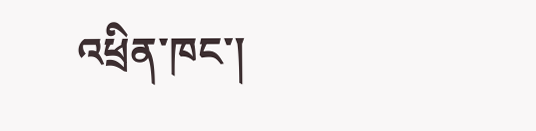འཕྲིན་ཁང་།